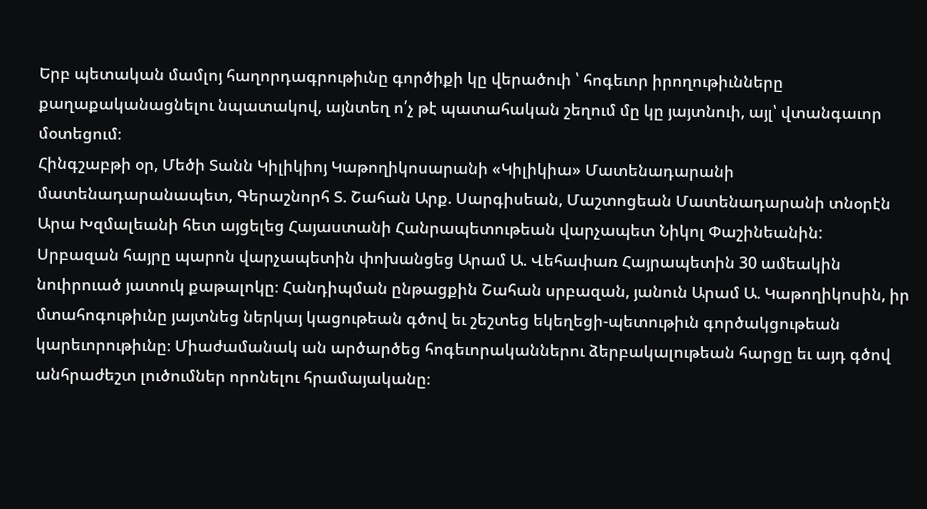Երբ պետական մամլոյ հաղորդագրութիւնը գործիքի կը վերածուի ՝ հոգեւոր իրողութիւնները քաղաքականացնելու նպատակով, այնտեղ ո՛չ թէ պատահական շեղում մը կը յայտնուի, այլ՝ վտանգաւոր մօտեցում։
Հինգշաբթի օր, Մեծի Տանն Կիլիկիոյ Կաթողիկոսարանի «Կիլիկիա» Մատենադարանի մատենադարանապետ, Գերաշնորհ Տ. Շահան Արք. Սարգիսեան, Մաշտոցեան Մատենադարանի տնօրէն Արա Խզմալեանի հետ այցելեց Հայաստանի Հանրապետութեան վարչապետ Նիկոլ Փաշինեանին:
Սրբազան հայրը պարոն վարչապետին փոխանցեց Արամ Ա. Վեհափառ Հայրապետին 30 ամեակին նուիրուած յատուկ քաթալոկը։ Հանդիպման ընթացքին Շահան սրբազան, յանուն Արամ Ա. Կաթողիկոսին, իր մտահոգութիւնը յայտնեց ներկայ կացութեան գծով եւ շեշտեց եկեղեցի-պետութիւն գործակցութեան կարեւորութիւնը։ Միաժամանակ ան արծարծեց հոգեւորականներու ձերբակալութեան հարցը եւ այդ գծով անհրաժեշտ լուծումներ որոնելու հրամայականը։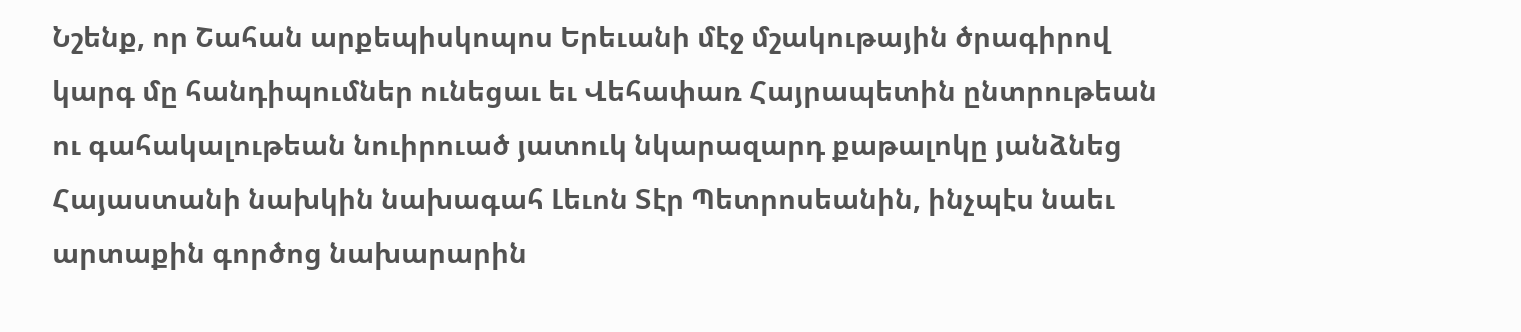Նշենք, որ Շահան արքեպիսկոպոս Երեւանի մէջ մշակութային ծրագիրով կարգ մը հանդիպումներ ունեցաւ եւ Վեհափառ Հայրապետին ընտրութեան ու գահակալութեան նուիրուած յատուկ նկարազարդ քաթալոկը յանձնեց Հայաստանի նախկին նախագահ Լեւոն Տէր Պետրոսեանին, ինչպէս նաեւ արտաքին գործոց նախարարին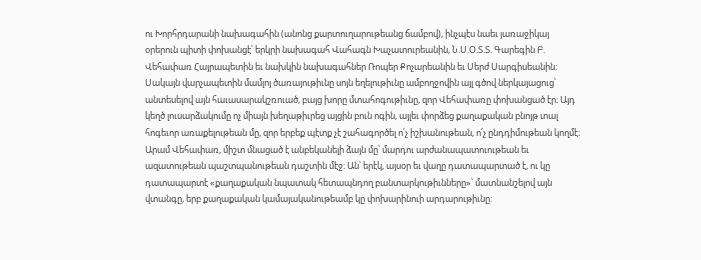ու Խորհրդարանի նախագահին (անոնց քարտուղարութեանց ճամբով), ինչպէս նաեւ յառաջիկայ օրերուն պիտի փոխանցէ՝ երկրի նախագահ Վահագն Խաչատուրեանին, Ն.Ս.Օ.Տ.Տ. Գարեգին Բ. Վեհափառ Հայրապետին եւ նախկին նախագահներ Ռոպեր Քոչարեանին եւ Սերժ Սարգիսեանին։
Սակայն վարչապետին մամլոյ ծառայութիւնը սոյն եղելութիւնը ամբողջովին այլ գծով ներկայացուց՝ անտեսելով այն հաւասարակշռուած, բայց խորը մտահոգութիւնը, զոր Վեհափառը փոխանցած էր։ Այդ կեղծ լուսարձակումը ոչ միայն խեղաթիւրեց այցին բուն ոգին, այլեւ փորձեց քաղաքական բնոյթ տալ հոգեւոր առաքելութեան մը, զոր երբեք պէտք չէ շահագործել ո՛չ իշխանութեան, ո՛չ ընդդիմութեան կողմէ։
Արամ Վեհափառ, միշտ մնացած է անբեկանելի ձայն մը՝ մարդու արժանապատուութեան եւ ազատութեան պաշտպանութեան դաշտին մէջ։ Ան՝ երէկ, այսօր եւ վաղը դատապարտած է, ու կը դատապարտէ «քաղաքական նպատակ հետապնդող բանտարկութիւնները»՝ մատնանշելով այն վտանգը, երբ քաղաքական կամայականութեամբ կը փոխարինուի արդարութիւնը: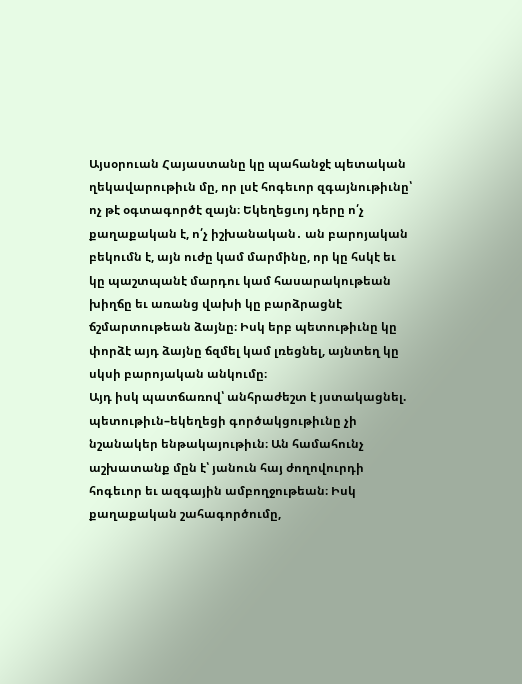Այսօրուան Հայաստանը կը պահանջէ պետական ղեկավարութիւն մը, որ լսէ հոգեւոր զգայնութիւնը՝ ոչ թէ օգտագործէ զայն։ Եկեղեցւոյ դերը ո՛չ քաղաքական է, ո՛չ իշխանական․ ան բարոյական բեկումն է, այն ուժը կամ մարմինը, որ կը հսկէ եւ կը պաշտպանէ մարդու կամ հասարակութեան խիղճը եւ առանց վախի կը բարձրացնէ ճշմարտութեան ձայնը։ Իսկ երբ պետութիւնը կը փորձէ այդ ձայնը ճզմել կամ լռեցնել, այնտեղ կը սկսի բարոյական անկումը։
Այդ իսկ պատճառով՝ անհրաժեշտ է յստակացնել. պետութիւն–եկեղեցի գործակցութիւնը չի նշանակեր ենթակայութիւն։ Ան համահունչ աշխատանք մըն է՝ յանուն հայ ժողովուրդի հոգեւոր եւ ազգային ամբողջութեան։ Իսկ քաղաքական շահագործումը,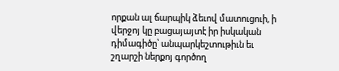որքան ալ ճարպիկ ձեւով մատուցուի, ի վերջոյ կը բացայայտէ իր իսկական դիմագիծը՝ անպարկեշտութիւն եւ շղարշի ներքոյ գործող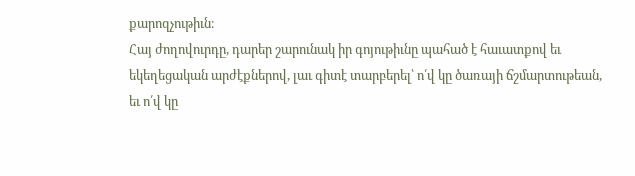քարոզչութիւն։
Հայ ժողովուրդը, դարեր շարունակ իր գոյութիւնը պահած է հաւատքով եւ եկեղեցական արժէքներով, լաւ գիտէ տարբերել՝ ո՛վ կը ծառայի ճշմարտութեան, եւ ո՛վ կը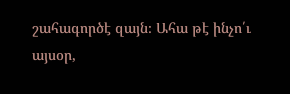շահագործէ զայն։ Ահա թէ ինչո՛ւ այսօր,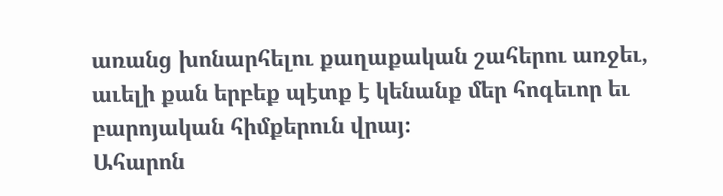առանց խոնարհելու քաղաքական շահերու առջեւ, աւելի քան երբեք պէտք է կենանք մեր հոգեւոր եւ բարոյական հիմքերուն վրայ։
Ահարոն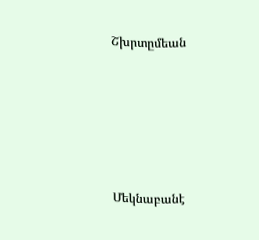Շխրտըմեան







Մեկնաբանէ